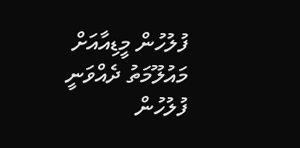ފުލުހުން މީޑިއާއަށް މައުލޫމަތު ދެއްވަނީ
ފުލުހުން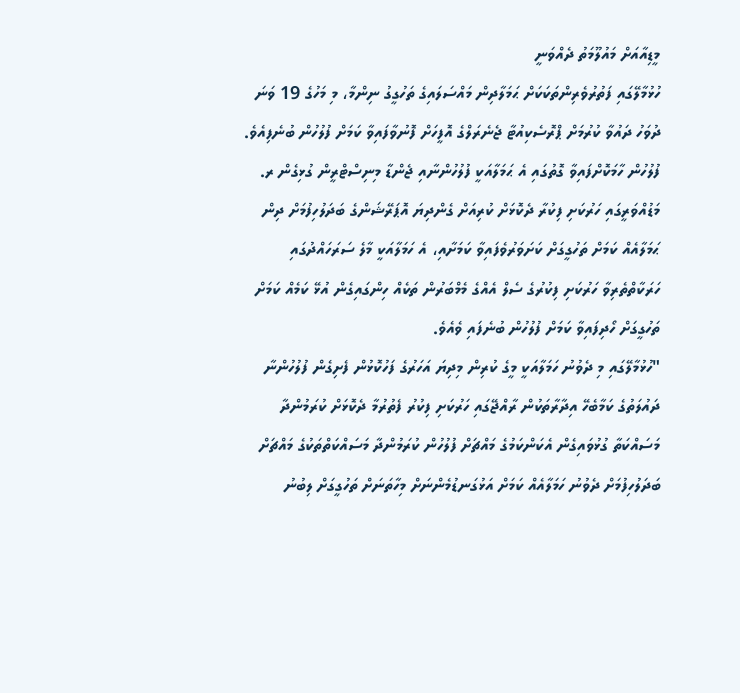މީޑިއާއަށް މައުލޫމަތު ދެއްވަނީ
ހުޅުމާލޭގައި ފަތުރުވެރިންތަކަކަށް ޙަމަލާދިން މައްސަލައިގެ ތަހުގީގު ނިންމާ، މި މަހުގެ 19 ވަނަ ދުވަހު ދައުވާ ކުރުމަށް ޕްރޮސެކިއުޓާ ޖެނެރަލްގެ އޮފީހަށް ފޮނުވާފައިވާ ކަމަށް ފުލުހުން ބުނެފިއެވެ.
ފުލުހުން ހާމަކޮށްފައިވާ ގޮތުގައި އެ ޙަމަލާއަކީ ފުލުހުންނާއި ޖެންޑާ މިނިސްޓްރީން ގުޅިގެން ރ. މަޑުއްވަރީގައި ހަރުކަށި ފިކުރާ ދެކޮޅަށް ކުރިއަށް ގެންދިޔަ އޮޕަރޭޝަންގެ ބަދަލުހިފުމަށް ދިން ޙަމަލާއެއް ކަމަށް ތަހުގީގަށް ކަށަވަރުވެފައިވާ ކަމަށާއި، އެ ހަމަލާއަކީ މާލެ ސަރަހައްދުގައި ހަރަކާތްތެރިވާ ހަރުކަށި ފިކުރުގެ ސެލް އެއްގެ މެމްބަރުން ތަކެއް ހިންގައިގެން އުޅޭ ކަމެއް ކަމަށް ތަހުގީގަށް ހޯދިފައިވާ ކަމަށް ފުލުހުން ބުނެފައި ވެއެވެ.
"ހުޅުމާލޭގައި މި ދެވުނު ހަމަލާއަކީ މީގެ ކުރިން މިދިޔަ އަހަރުގެ ފަހުކޮޅުން ފެށިގެން ފުލުހުންނާ ދައުލަތުގެ ކަމާބެހޭ އިދާރާތަކުން ރާއްޖޭގައި ހަރުކަށި ފިކުރު ފެތުރުމާ ދެކޮޅަށް ކުރަމުންދާ މަސައްކަތާ ގުޅުވައިގެން އެކަންކަމުގެ މައްޗަށް ފުލުހުން ކުރަމުންދާ މަސައްކަތްތަކުގެ މައްޗަށް ބަދަލުހިފުމަށް ދެވުނު ހަމަލާއެއް ކަމަށް އަޅުގަނޑުމެންނަށް މިހާތަނަށް ތަހުގީގަށް ލިބުނު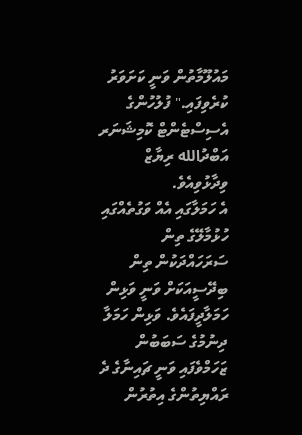މައުލޫމާތުން ވަނީ ކަށަވަރު ކުރެވިފައި." ފުލުހުންގެ އެސިސްޓެންޓް ކޮމިޝަނަރ އަބްދުالله ރިޔާޒް ވިދާޅުވިއެވެ.
އެ ހަމަލާގައި އެއް ވަގުތެއްގައި ހުޅުމާލޭގެ ތިން ސަރަހައްދަކުން ތިން ބިދޭސީއަކަށް ވަނީ ވަޅިން ހަމަލާދީފައެވެ. ވަޅިން ހަމަލާ ދިނުމުގެ ސަބަބުން ޒަހަމްވެފައި ވަނީ ޗައިނާގެ ދެ ރައްޔިތުންގެ އިތުރުން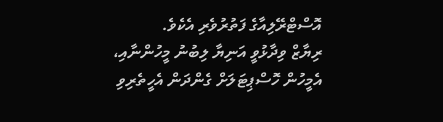އޮސްޓްރޭލިއާގެ ފަތުރުވެރި އެކެވެ.
ރިޔާޒް ވިދާޅުވީ އަނިޔާ ލިބުނު މީހުންނާއި، އެމީހުން ހޮސްޕިޓަލަށް ގެންދަން އެހީތެރިވި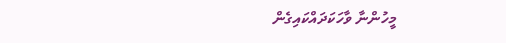މީހުންނާ ވާހަކަދައްކައިގެން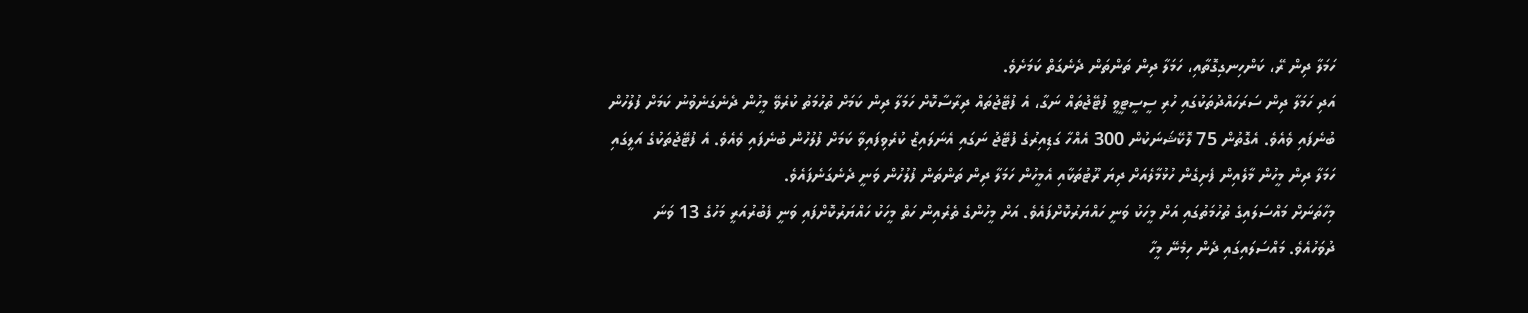ހަމަލާ ދިން ރޭ، ކަންހިނގިގޮތާއި، ހަމަލާ ދިން ތަންތަން ދެނެގަތް ކަމަށެވެ.
އަދި ހަމަލާ ދިން ސަރަހައްދުތަކުގައި ހުރި ސީސީޓީވީ ފުޓޭޖުތައް ނަގާ، އެ ފުޓޭޖުތައް ދިރާސާކޮށް ހަމަލާ ދިން ކަމަށް ތުހުމަތު ކުރެވޭ މީހުން ދެނެގަނެވުނު ކަމަށް ފުލުހުން ބުނެފައި ވެއެވެ. އެގޮތުން 75 ލޮކޭޝަނަކުން 300 އެއްހާ ގަޑިއިރުގެ ފުޓޭޖު ނަގައި އެނަލައިޒް ކުރެވިފައިވާ ކަމަށް ފުލުހުން ބުނެފައި ވެއެވެ. އެ ފުޓޭޖުތަކުގެ އަލީގައި ހަމަލާ ދިން މީހުން މާލެއިން ފެށިގެން ހުޅުމާލެއަށް ދިޔަ ރޫޓުތަކާއި އެމީހުން ހަމަލާ ދިން ތަންތަން ފުލުހުން ވަނީ ދެނެގަނެފައެވެ.
މިހާތަނަށް މައްސަލައިގެ ތުހުމަތުގައި އަށް މީހަކު ވަނީ ހައްޔަރުކޮށްފައެވެ. އަށް މީހުންގެ ތެރެއިން ހަތް މީހަކު ހައްޔަރުކޮށްފައި ވަނީ ފެބުރުއަރީ މަހުގެ 13 ވަނަ ދުވަހުއެވެ. މައްސަލައިގައި ދެން ހިމެނޭ މީހާ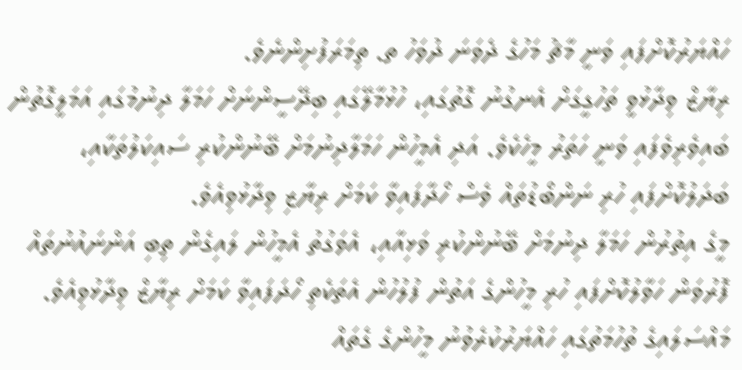ހައްޔަރުކޮށްފައި ވަނީ މާޗު މަހުގެ ދެވަނަ ދުވަހު ތ. ތިމަރަފުށިންނެވެ.
ރިޔާޒް ވިދާޅުވީ ތަހުގީގަށް އެނގުނު ގޮތުގައި، ހުޅުމާލޭގައި ބިދޭސީންނަށް ހަމަލާ ދިނުމުގައި އަމަލީގޮތުން ބައިވެރިވެފައި ވަނީ ހަތަރު މީހެކެވެ. އަދި އެމީހުން ހަމަލާދިނުމަށް ބޭނުންކުރި ސައިކަލުތަކާއި، ބަދަލުކޮށްފައި ހުރި ނަންބޯޑުތައް ވެސް ހޯދާފައިވާ ކަމަށް ރިޔާޒި ވިދާޅުވިއެވެ.
މީގެ އިތުރުން ހަމަލާ ދިނުމަށް ބޭނުންކުރި ވަޅިއާއި، އެވަގުތު އެމީހުން ލައިގެން ތިބި އަންނައުނުތައް ފޮރުވަން ހަވާލުކޮށްފައި ހުރި މީހުންގެ އަތުން ފުލުހުން އެތަކެތި ހޯދަފައިވާ ކަމަށް ރިޔާޒް ވިދާޅުވިއެވެ.
މައްސަލައިގެ ތުހުމަތުގައި ހައްޔަރުކުރެވުނު މީހުންގެ ގެތައް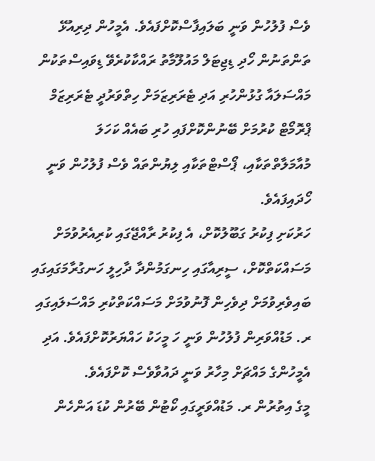ވެސް ފުލުހުން ވަނީ ބަލައިފާސްކޮށްފައެވެ. އެމީހުން ދިރިއުޅޭ ތަންތަނުން ހޯދި ޑިޖިޓަލް މައުލޫމާތު ރައްކާކުރެވޭ ޑިވައިސްތަކުން މައްސަލައާ ގުޅުންހުރި އަދި ޓެރަރިޒަމަށް ހިތްވަރުދީ ޓެރަރިޒަމް ޕްރޮމޯޓް ކުރުމަށް ބޭނުންކޮށްފައި ހުރި ބައެއް ކަހަލަ މުއާމަލާތްތަކާއި، ޕޯސްޓްތަކާއި ލިޔުންތައް ވެސް ފުލުހުން ވަނީ ހޯދައިފައެވެ.
ހަރުކަށި ފިކުރު ގަބޫލުކޮށް، އެ ފިކުރު ރާއްޖޭގައި ކުރިއެރުވުމަށް މަސައްކަތްކޮށް، ސީރިއާގައި ހިނގަމުންދާ ދާހިލީ ހަނގުރާމަގައިގައި ބައިވެރިވުމަށް ދިވެހިން ފޮނުވުމަށް މަސައްކަތްކުރި މައްސަލައިގައި ރ. މަޑުއްވަރިން ފުލުހުން ވަނީ ހަ މީހަކު ހައްޔަރުކޮށްފައެވެ. އަދި އެމީހުންގެ މައްޗަށް މިހާރު ވަނީ ދައުވާވެސް ކޮށްފައެވެ.
މީގެ އިތުރުން ރ. މަޑުއްވަރީގައި ކޯޓުން ބޭރުން ކުޑަ އަންހެން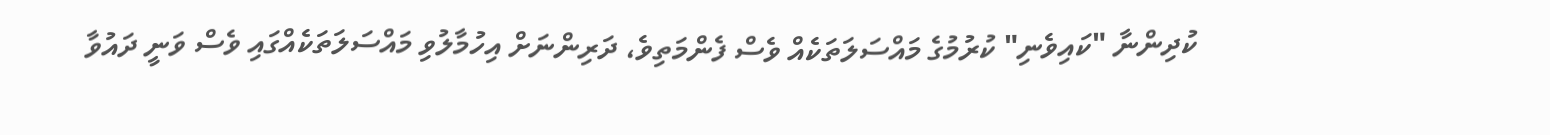ކުދިންނާ "ކައިވެނި" ކުރުމުގެ މައްސަލަތަކެއް ވެސް ފެންމަތިވެ، ދަރިންނަށް އިހުމާލުވި މައްސަލަތަކެއްގައި ވެސް ވަނީ ދައުވާ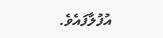އުފުލާފައެވެ.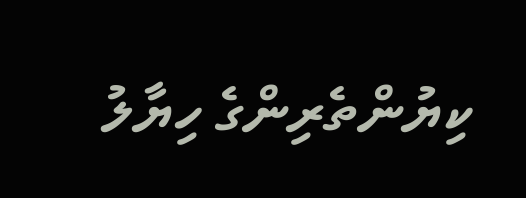ކިޔުންތެރިންގެ ހިޔާލު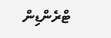ޓްރެންޑިން